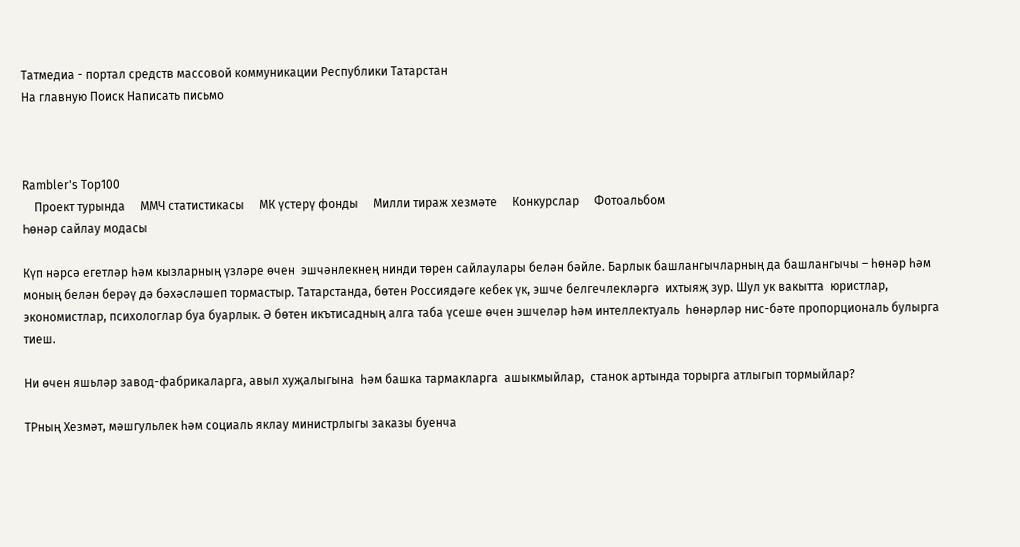Татмедиа - портал средств массовой коммуникации Республики Татарстан
На главную Поиск Написать письмо



Rambler's Top100
    Проект турында     ММЧ статистикасы     МК үстерү фонды     Милли тираж хезмәте     Конкурслар     Фотоальбом
Һөнәр сайлау модасы

Күп нәрсә егетләр һәм кызларның үзләре өчен  эшчәнлекнең нинди төрен сайлаулары белән бәйле. Барлык башлангычларның да башлангычы – һөнәр һәм моның белән берәү дә бәхәсләшеп тормастыр. Татарстанда, бөтен Россиядәге кебек үк, эшче белгечлекләргә  ихтыяҗ зур. Шул ук вакытта  юристлар, экономистлар, психологлар буа буарлык. Ә бөтен икътисадның алга таба үсеше өчен эшчеләр һәм интеллектуаль  һөнәрләр нис-бәте пропорциональ булырга тиеш.

Ни өчен яшьләр завод-фабрикаларга, авыл хуҗалыгына  һәм башка тармакларга  ашыкмыйлар,  станок артында торырга атлыгып тормыйлар?

ТРның Хезмәт, мәшгульлек һәм социаль яклау министрлыгы заказы буенча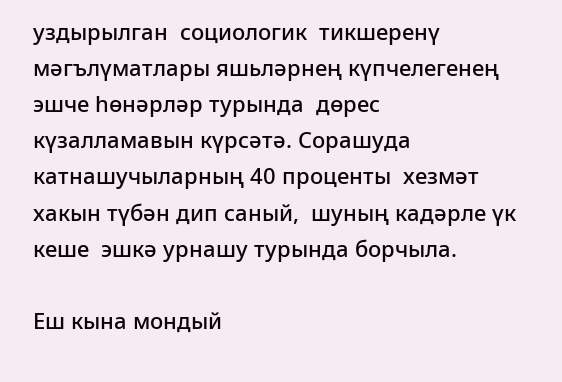уздырылган  социологик  тикшеренү мәгълүматлары яшьләрнең күпчелегенең  эшче һөнәрләр турында  дөрес күзалламавын күрсәтә. Сорашуда катнашучыларның 40 проценты  хезмәт хакын түбән дип саный,  шуның кадәрле үк кеше  эшкә урнашу турында борчыла.

Еш кына мондый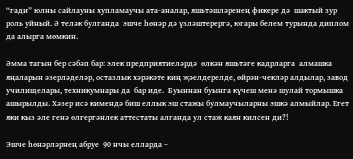“гади” юлны сайлауны хупламаучы ата-аналар, яшьтәшләренең фикере дә  шактый зур роль уйный. Ә теләк булганда  эшче һөнәр дә үзләштерергә, югары белем турында диплом да алырга мөмкин.

Әмма тагын бер сәбәп бар: элек предприятиеләрдә  өлкән яшьтәге кадрларга  алмашка  яңаларын әзерләделәр, остазлык хәрәкәте киң җәелдерелде, өйрән-чекләр алдылар, завод училищелары, техникумнары да  бар иде.  Буыннан буынга күчеш менә шулай тормышка ашырылды. Хәзер исә кимендә биш еллык эш стажы булмаучыларны эшкә алмыйлар. Егет яки кыз әле генә өлгергәнлек аттестаты алганда ул стаж каян килсен ди?!

Эшче һөнәрләрнең абруе  90 нчы елларда –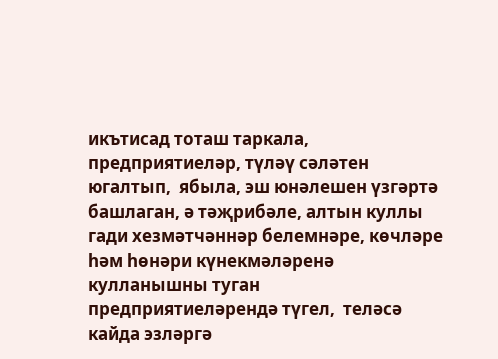икътисад тоташ таркала, предприятиеләр, түләү сәләтен югалтып,  ябыла, эш юнәлешен үзгәртә башлаган, ә тәҗрибәле, алтын куллы гади хезмәтчәннәр белемнәре, көчләре һәм һөнәри күнекмәләренә кулланышны туган предприятиеләрендә түгел,  теләсә кайда эзләргә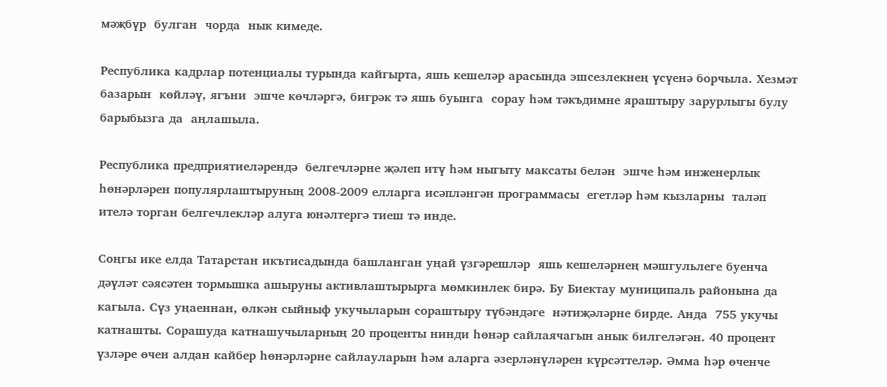мәҗбүр  булган  чорда  нык кимеде.

Республика кадрлар потенциалы турында кайгырта, яшь кешеләр арасында эшсезлекнең үсүенә борчыла. Хезмәт базарын  көйләү, ягъни  эшче көчләргә, бигрәк тә яшь буынга  сорау һәм тәкъдимне яраштыру зарурлыгы булу  барыбызга да  аңлашыла.

Республика предприятиеләрендә  белгечләрне җәлеп итү һәм ныгыту максаты белән  эшче һәм инженерлык һөнәрләрен популярлаштыруның 2008-2009 елларга исәпләнгән программасы  егетләр һәм кызларны  таләп ителә торган белгечлекләр алуга юнәлтергә тиеш тә инде.

Соңгы ике елда Татарстан икътисадында башланган уңай үзгәрешләр  яшь кешеләрнең мәшгульлеге буенча  дәүләт сәясәтен тормышка ашыруны активлаштырырга мөмкинлек бирә. Бу Биектау муниципаль районына да кагыла. Сүз уңаеннан, өлкән сыйныф укучыларын сораштыру түбәндәге  нәтиҗәләрне бирде. Анда  755 укучы катнашты. Сорашуда катнашучыларның 20 проценты нинди һөнәр сайлаячагын анык билгеләгән. 40 процент үзләре өчен алдан кайбер һөнәрләрне сайлауларын һәм аларга әзерләнүләрен күрсәттеләр. Әмма һәр өченче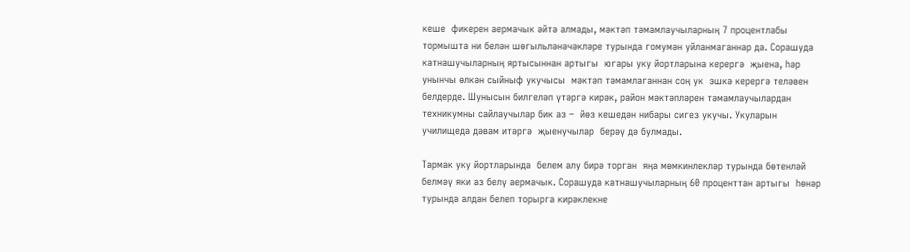кеше  фикерен аермачык әйтә алмады, мәктәп тәмамлаучыларның 7 процентлабы  тормышта ни белән шөгыльләнәчәкләре турында гомумән уйланмаганнар да. Сорашуда катнашучыларның яртысыннан артыгы  югары уку йортларына керергә  җыена, һәр унынчы өлкән сыйныф укучысы  мәктәп тәмамлаганнан соң ук  эшкә керергә теләвен белдерде. Шунысын билгеләп үтәргә кирәк, район мәктәпләрен тәмамлаучылардан  техникумны сайлаучылар бик аз –  йөз кешедән нибары сигез укучы. Укуларын  училищеда дәвам итәргә  җыенучылар  берәү дә булмады.

Тармак уку йортларында  белем алу бирә торган  яңа мөмкинлекләр турында бөтенләй белмәү яки аз белү аермачык. Сорашуда катнашучыларның 60 проценттан артыгы  һөнәр турында алдан белеп торырга кирәклекне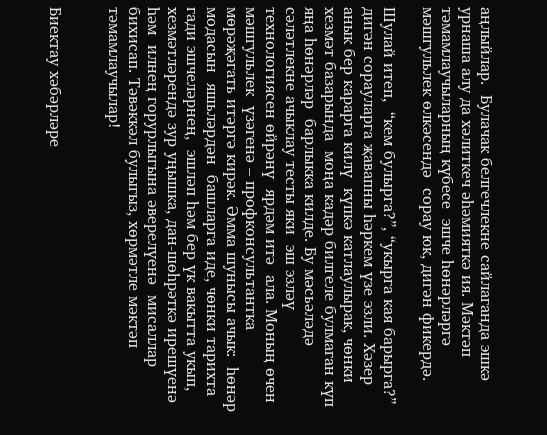аңлыйлар.  Булачак белгечлекне сайлаганда эшкә урнаша алу да хәлиткеч әһәмияткә ия. Мәктәп тәмамлаучыларның күбесе  эшче һөнәрләргә мәшгульлек өлкәсендә  сорау юк, дигән фикердә.

Шулай итеп,  “кем булырга?”, “укырга кая барырга?”  дигән сорауларга җавапны һәркем үзе эзли. Хәзер анык бер карарга килү  күпкә катлаулырак, чөнки  хезмәт базарында  моңа кадәр билгеле булмаган күп яңа һөнәрләр  барлыкка килде. Бу мәсьәләдә сәләтлекне ачыклау тесты яки  эш эзләү технологиясен өйрәнү  ярдәм итә  ала. Моның өчен мәшгульлек  үзәгенә – профконсультантка мөрәҗәгать итәргә кирәк. Әмма шунысы ачык:  һөнәр модасын  яшьләрдән  башларга иде, чөнки тарихта  гади эшчеләрнең,  эшләп һәм бер үк вакытта укып,  хезмәтләрендә зур уңышка, дан-шөһрәткә ирешүенә һәм  илнең горурлыгына әверелүенә  мисаллар бихисап. Тәвәккәл булыгыз, хөрмәтле мәктәп тәмамлаучылар!


Биектау хәбәрләре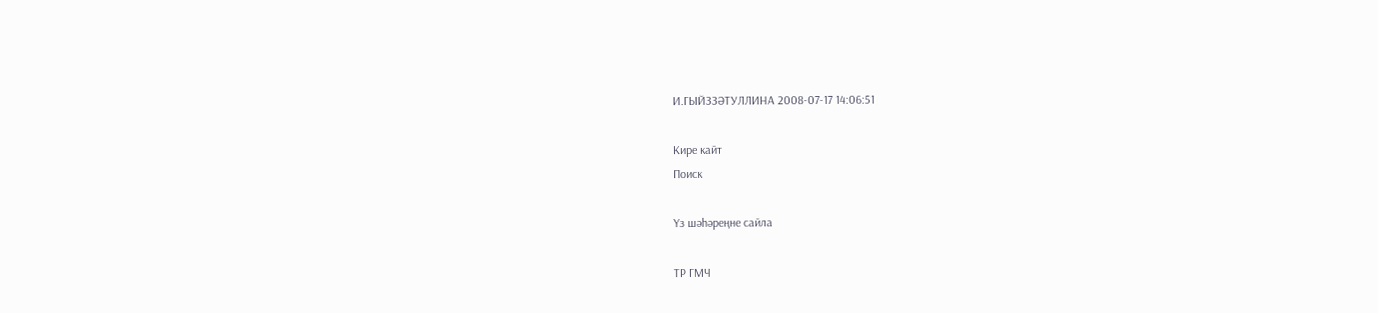И.ГЫЙЗЗӘТУЛЛИНА 2008-07-17 14:06:51

Кире кайт
Поиск

Үз шәһәреңне сайла

ТР ГМЧ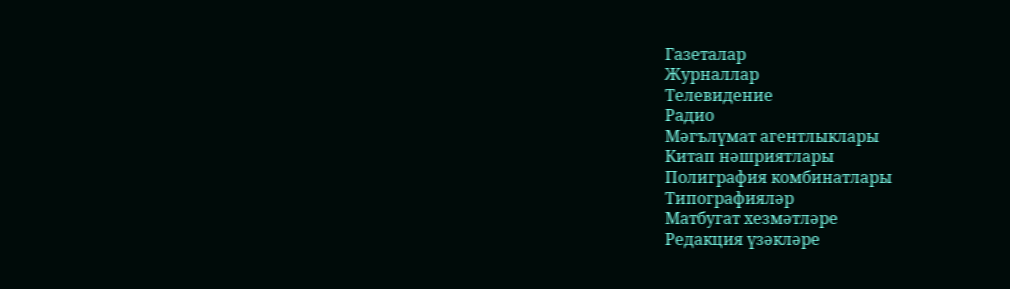Газеталар
Журналлар
Телевидение
Радио
Мәгълүмат агентлыклары
Китап нәшриятлары
Полиграфия комбинатлары
Типографияләр
Матбугат хезмәтләре
Редакция үзәкләре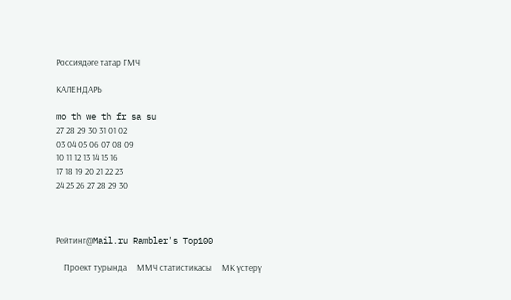Россиядәге татар ГМЧ

КАЛЕНДАРЬ

mo th we th fr sa su
27 28 29 30 31 01 02
03 04 05 06 07 08 09
10 11 12 13 14 15 16
17 18 19 20 21 22 23
24 25 26 27 28 29 30



Рейтинг@Mail.ru Rambler's Top100

    Проект турында     ММЧ статистикасы     МК үстерү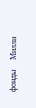фонды     Милли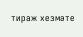тираж хезмәте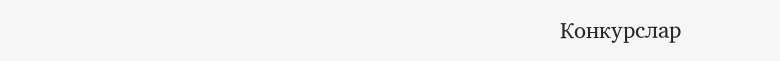Конкурслар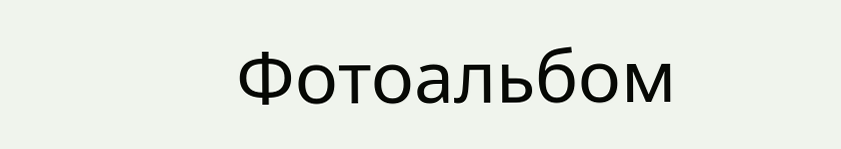Фотоальбом